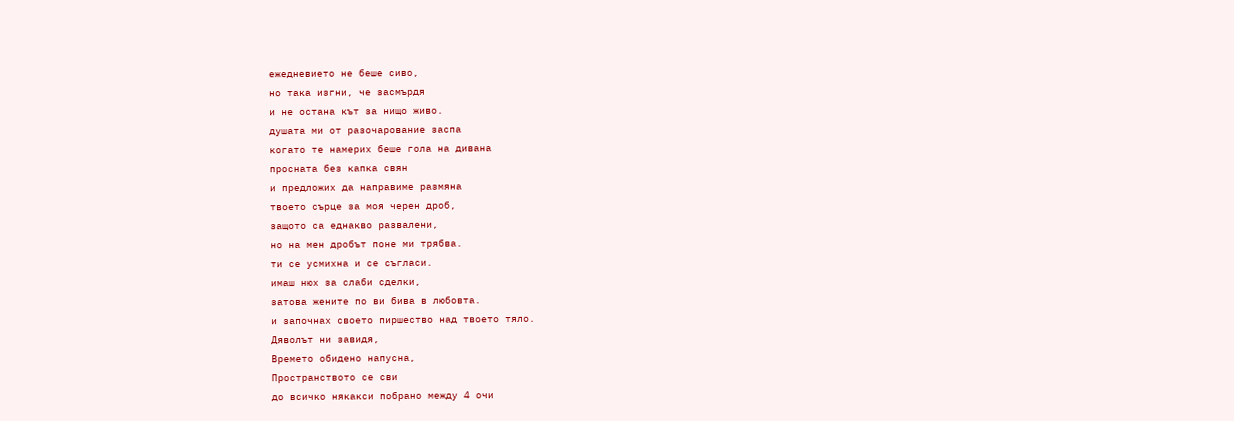ежедневието не беше сиво,
но така изгни, че засмърдя
и не остана кът за нищо живо.
душата ми от разочарование заспа
когато те намерих беше гола на дивана
просната без капка свян
и предложих да направиме размяна
твоето сърце за моя черен дроб,
защото са еднакво развалени,
но на мен дробът поне ми трябва.
ти се усмихна и се съгласи.
имаш нюх за слаби сделки,
затова жените по ви бива в любовта.
и започнах своето пиршество над твоето тяло.
Дяволът ни завидя,
Времето обидено напусна,
Пространството се сви
до всичко някакси побрано между 4 очи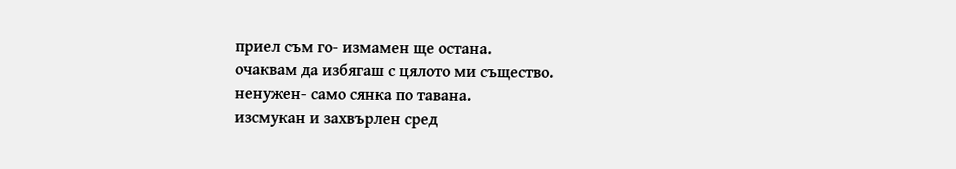приел съм го- измамен ще остана.
очаквам да избягаш с цялото ми същество.
ненужен- само сянка по тавана.
изсмукан и захвърлен сред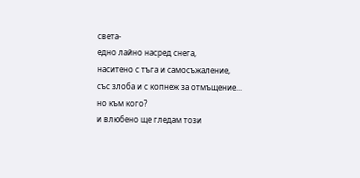света-
едно лайно насред снега,
наситено с тъга и самосъжаление,
със злоба и с копнеж за отмъщение...
но към кого?
и влюбено ще гледам този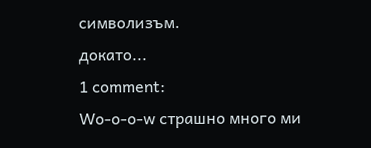символизъм.
докато...
1 comment:
Wo-o-o-w страшно много ми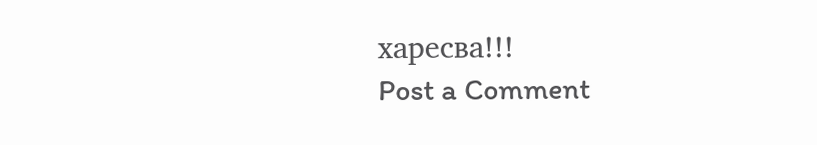харесва!!!
Post a Comment